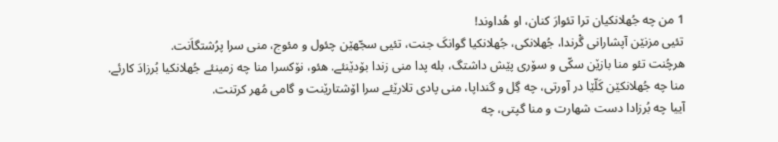1 من چه جُهلانکیان ترا تئوارَ کنان، او هُداوند!
تئیی مزنێن آپشارانی گْرندا، جُهلانکی، جُهلانکیا گوانکَ جنت، تئیی سجّهێن چئول و مئوج، منی سرا پرُشتگاَنت.
هرچُنت تئو منا بازێن سکّی و سۆری پێش داشتگ، بله پدا منی زندا بۆدێنئے. هئو، نۆکسرا منا چه زمینئے جُهلانکیا بُرزادَ کارئے.
منا چه جُهلانکێن کَلّێا در آورتی، چه گِل و گنداپا، منی پادی تلارێئے سرا اۆشتارێنت و گامی مُهر کرتنت.
آییا چه بُرزادا دست شهارت و منا گپتی، چه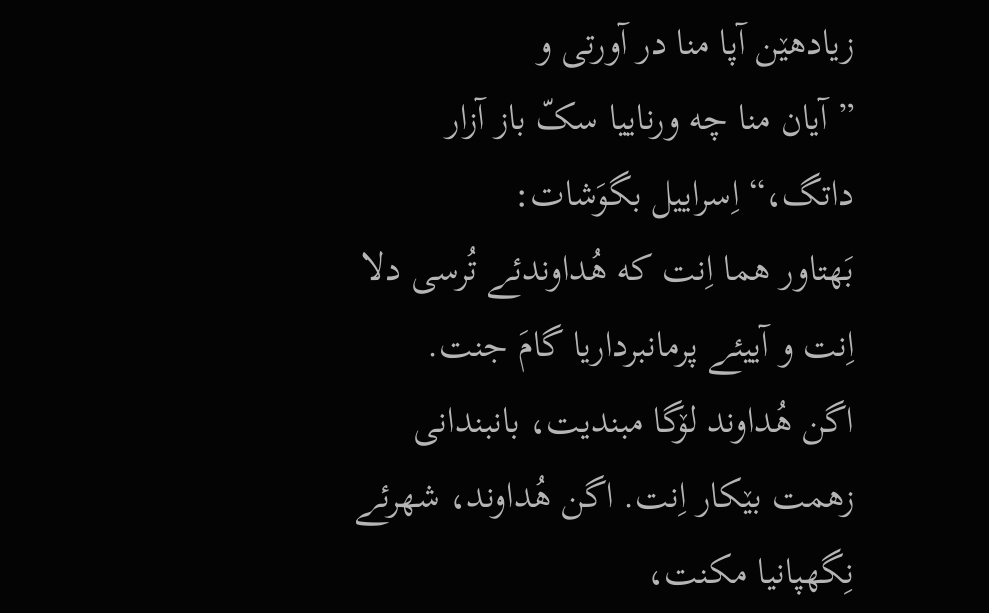زیادهێن آپا منا در آورتی و
”آیان منا چه ورناییا سکّ باز آزار داتگ،“ اِسراییل بگوَشات:
بَهتاور هما اِنت که هُداوندئے تُرسی دلا اِنت و آییئے پرمانبرداریا گامَ جنت.
اگن هُداوند لۆگا مبندیت، بانبندانی زهمت بێکار اِنت. اگن هُداوند، شهرئے نِگهپانیا مکنت،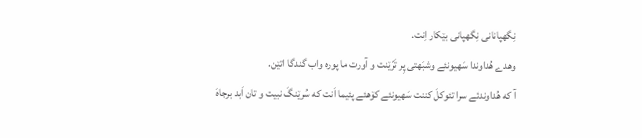نِگهپانانی نِگهپانی بێکار اِنت.
وهدے هُداوندا سَهیونئے وشبَهتی پِر تَرّێنت و آورت ما پوره واب گندگا اتێن.
آ که هُداوندئے سرا تئوکلَ کننت سَهیونئے کۆهئے پئیما اَنت که سُرێنگَ نبیت و تان اَبد برجاهَ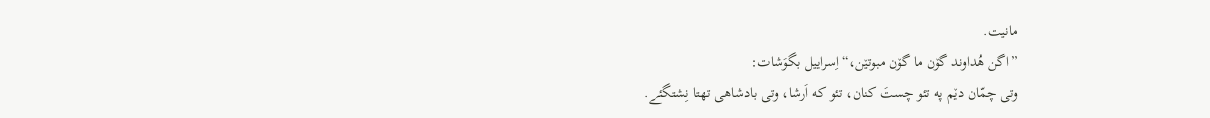مانیت.
”اگن هُداوند گۆن ما گۆن مبوتێن،“ اِسراییل بگوَشات:
وتی چمّان دێم په تئو چستَ کنان، تئو که اَرشا، وتی بادشاهی تهتا نِشتگئے.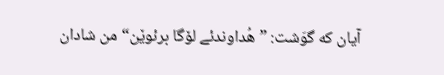آیان که گوَشت: ”هُداوندئے لۆگا برئوێن“ من شادان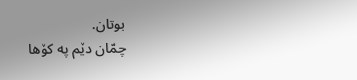بوتان.
چمّان دێم په کۆها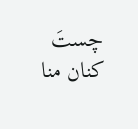چستَ کنان منا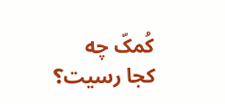کُمکّ چه کجا رسیت؟